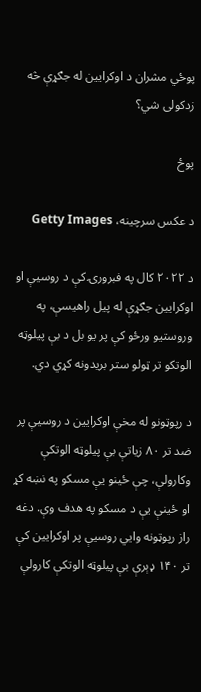پوځي مشران د اوکرایین له جګړې څه زدکولی شي؟

پوځ

د عکس سرچینه، Getty Images

د ۲۰۲۲ کال په فبرورۍ کې د روسیې او اوکرایین جګړې له پیل راهیسې، په وروستیو ورځو کې پر یو بل د بې پیلوټه الوتکو تر ټولو ستر بریدونه کړي دي.

د رپوټونو له مخې اوکرایین د روسیې پر ضد تر ۸۰ زیاتې بې پیلوټه الوتکې وکارولې، چې ځینو یې مسکو په نښه کړ او ځینې یې د مسکو په هدف وې. دغه راز رپوټونه وايي روسیې پر اوکرایین کې تر ۱۴۰ ډېرې بې پیلوټه الوتکې کارولې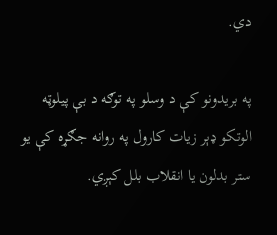دي.

په بریدونو کې د وسلو په توګه د بې پیلوټه الوتکو ډېر زیات کارول په روانه جګړه کې یو ستر بدلون یا انقلاب بلل کېږي.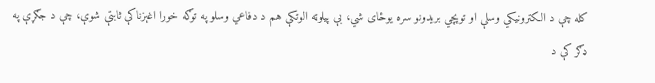کله چې د الکترونیکي وسلې او توپچي بریدونو سره یوځای شي، بې پیلوټه الوتکې هم د دفاعي وسلو په توګه خورا اغېزناکې ثابتې شوې، چې د جګړې په ډګر کې د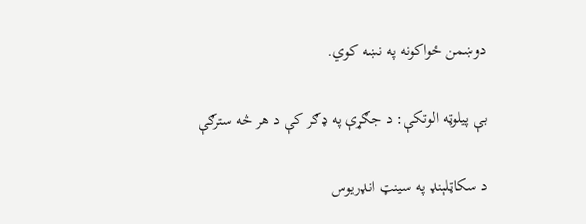دوښمن ځواکونه په نښه کوي.

بې پيلوټه الوتکې: د جګړې په ډګر کې د هر څه سترګې

د سکاټلېنډ په سینټ انډریوس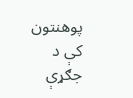پوهنتون کې د جګړې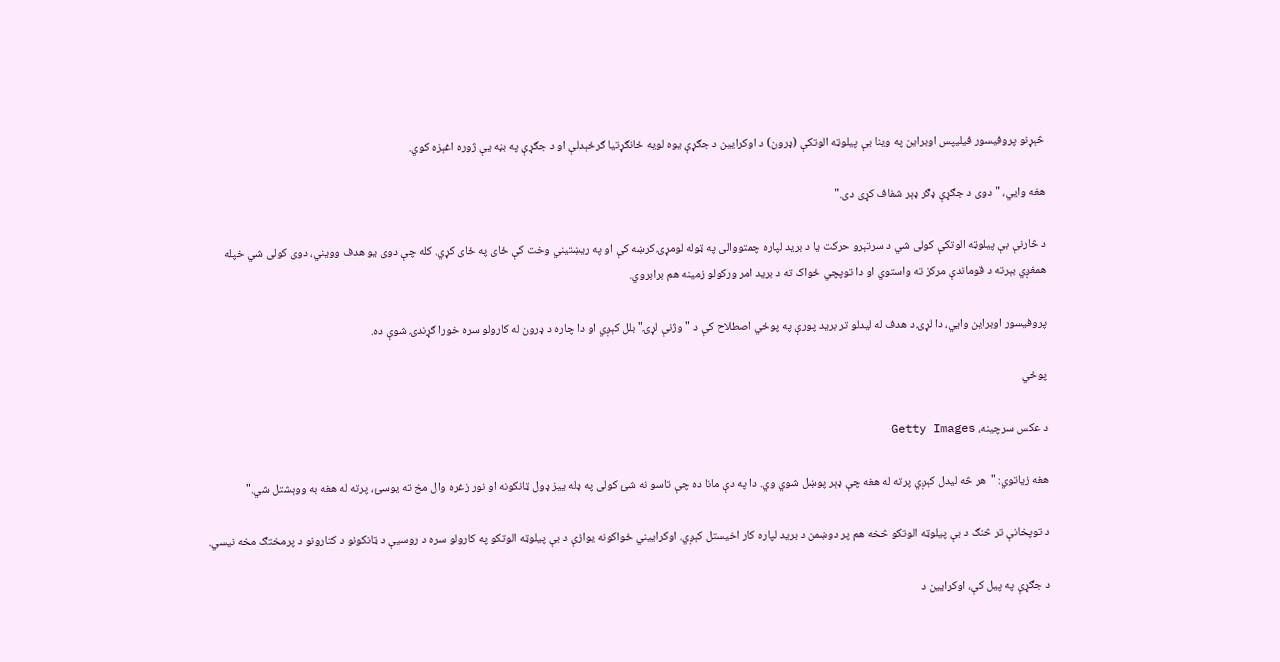څېړنو پروفیسور فیلیپس اوبراین په وینا بې پیلوټه الوتکې (ډرون) د اوکرایین د جګړې یوه لویه ځانګړتیا ګرځېدلې او د جګړې په بڼه یې ژوره اغېزه کوي.

هغه وايي، "دوی د جګړې ډګر ډېر شفاف کړی دی."

د څارنې بې پیلوټه الوتکې کولی شي د سرتېرو حرکت یا د برید لپاره چمتووالی په ټوله لومړۍ کرښه کې او په ریښتیني وخت کې ځای په ځای کړي. کله چې دوی یو هدف وویني، دوی کولی شي خپله همغږي بېرته د قوماندې مرکز ته واستوي او دا توپچي ځواک ته د برید امر ورکولو زمینه هم برابروي.

پروفیسور اوبراین وايي، دا لړۍ د هدف له لیدلو تر برید پورې په پوځي اصطلاح کې د "وژنې لړۍ" بلل کېږي او دا چاره د ډرون له کارولو سره خورا ګړندۍ شوې ده.

پوځي

د عکس سرچینه، Getty Images

هغه زیاتوي: "هر څه لیدل کېږي پرته له هغه چې ډېر پوښل شوي وي. دا په دې مانا ده چې تاسو نه شئ کولی په ډله ییز ډول ټانکونه او نور زغره وال مخ ته یوسئ، پرته له هغه به ووېشتل شي."

د توپخانې تر څنګ د بې پیلوټه الوتکو څخه هم پر دوښمن د برید لپاره کار اخیستل کېږي. اوکراییني ځواکونه یوازې د بې پیلوټه الوتکو په کارولو سره د روسیې د ټانکونو د کتارونو د پرمختګ مخه نیسي.

د جګړې په پیل کې، اوکرایین د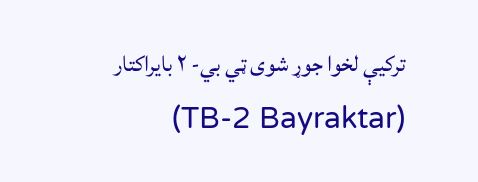ترکیې لخوا جوړ شوی ټي بي- ۲ بایراکتار (TB-2 Bayraktar)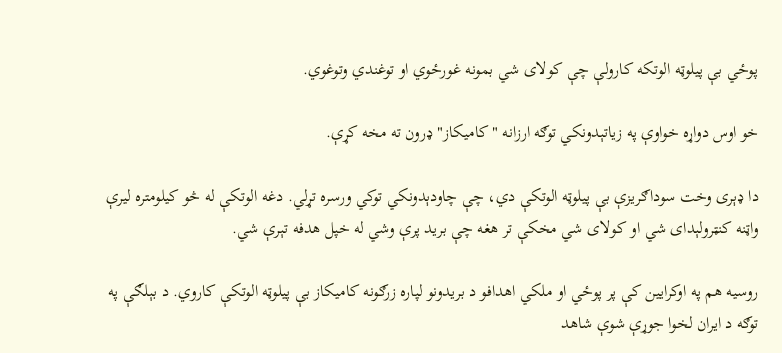پوځي بې پیلوټه الوتکه کارولې چې کولای شي بمونه غورځوي او توغندي وتوغوي.

خو اوس دواړه خواوې په زیاتېدونکي توګه ارزانه "کامیکاز" ډرون ته مخه کړې.

دا ډېری وخت سوداګریزې بې پیلوټه الوتکې دي، چې چاودېدونکي توکي ورسره تړلي. دغه الوتکې له څو کیلومتره لیرې واټنه کنټرولېدای شي او کولای شي مخکې تر هغه چې برید پرې وشي له خپل هدفه تېرې شي.

روسیه هم په اوکرایین کې پر پوځي او ملکي اهدافو د بریدونو لپاره زرګونه کامیکاز بې پیلوټه الوتکې کاروي. د بېلګې په توګه د ایران لخوا جوړې شوې شاهد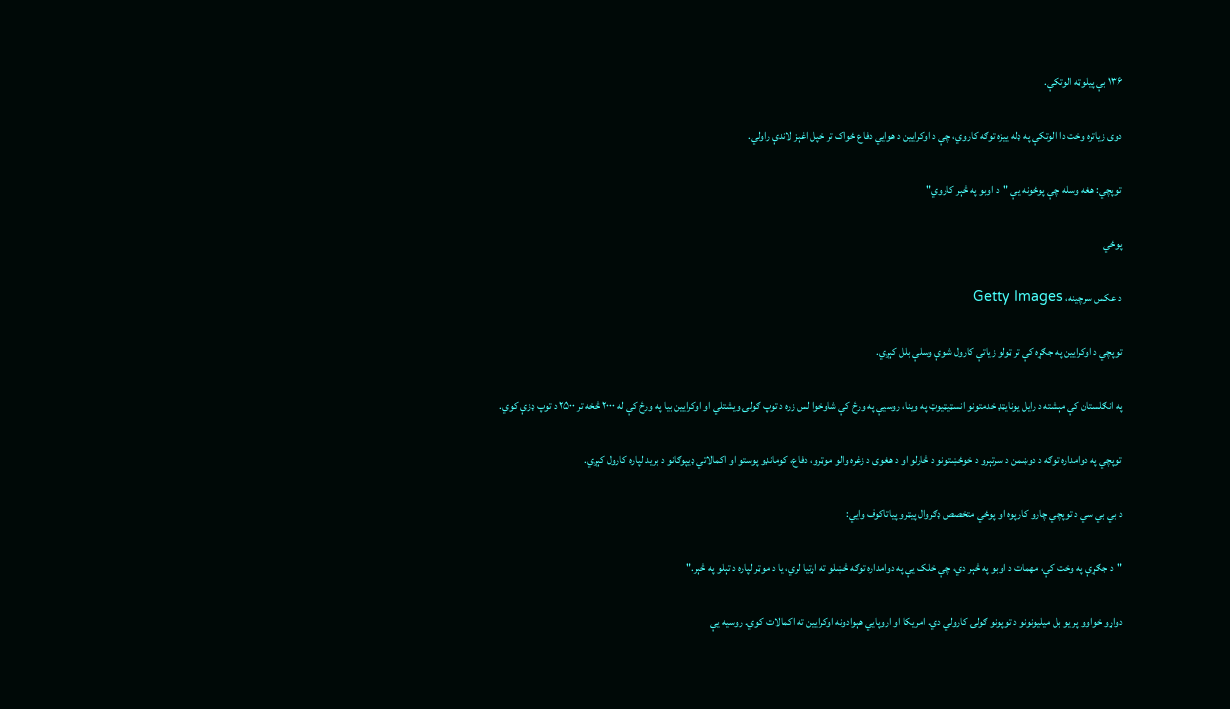۱۳۶ بې پيلوټه الوتکې.

دوی زیاتره وخت دا الوتکې په ډله ییزه توګه کاروي، چې د اوکرایین د هوايي دفاع ځواک تر خپل اغېز لاندې راولي.

توپچي: هغه وسله چې پوځونه یې "د اوبو په څېر کاروي"

پوځي

د عکس سرچینه، Getty Images

توپچي د اوکرایين په جګړه کې تر ټولو زیاتې کارول شوې وسلې بلل کېږي.

په انګلستان کې مېشته د رایل یونایټډ خدمتونو انسټیټیوټ په وینا، روسیې په ورځ کې شاوخوا لس زره د توپ ګولۍ ویشتلي او اوکرایین بیا په ورځ کې له ۲۰۰۰ څخه تر ۲۵۰۰ د توپ ډزې کوي.

توپچي په دوامداره توګه د دوښمن د سرتېرو د خوځښتونو د څارلو او د هغوی د زغره والو موټرو، دفاع، کومانډو پوستو او اکمالاتي ډیپوګانو د برید لپاره کارول کېږي.

د بي بي سي د توپچي چارو کارپوه او پوځي متخصص ډګروال پیټرو پیاتاکوف وايي:

"د جګړې په وخت کې، مهمات د اوبو په څېر دي، چې خلک یې په دوامداره توګه څښلو ته اړتیا لري، یا د موټر لپاره د تېلو په څېر."

دواړو خواوو پر یو بل میلیونونو د توپونو ګولۍ کارولي دي. امریکا او اروپایي هېوادونه اوکرایین ته اکمالات کوي. روسیه یې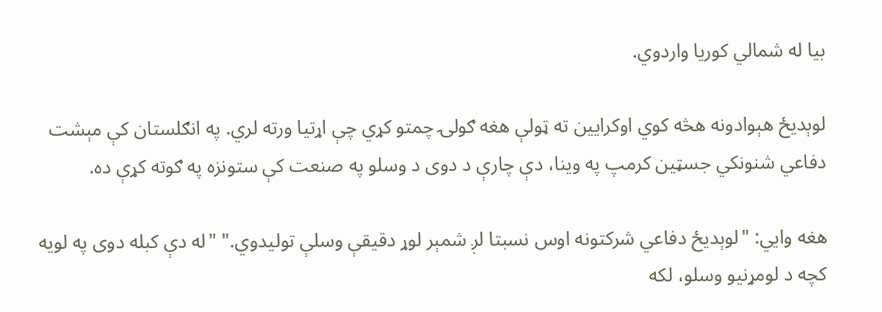بیا له شمالي کوریا واردوي.

لوېدیځ هېوادونه هڅه کوي اوکرایین ته ټولې هغه ګولۍ چمتو کړي چې اړتیا ورته لري. په انګلستان کې مېشت دفاعي شنونکي جسټین کرمپ په وینا، دې چارې د دوی د وسلو په صنعت کې ستونزه په ګوته کړې ده.

هغه وايي: "لوېدیځ دفاعي شرکتونه اوس نسبتا لږ شمېر لوړ دقیقې وسلې تولیدوي." "له دې کبله دوی په لویه کچه د لومړنیو وسلو، لکه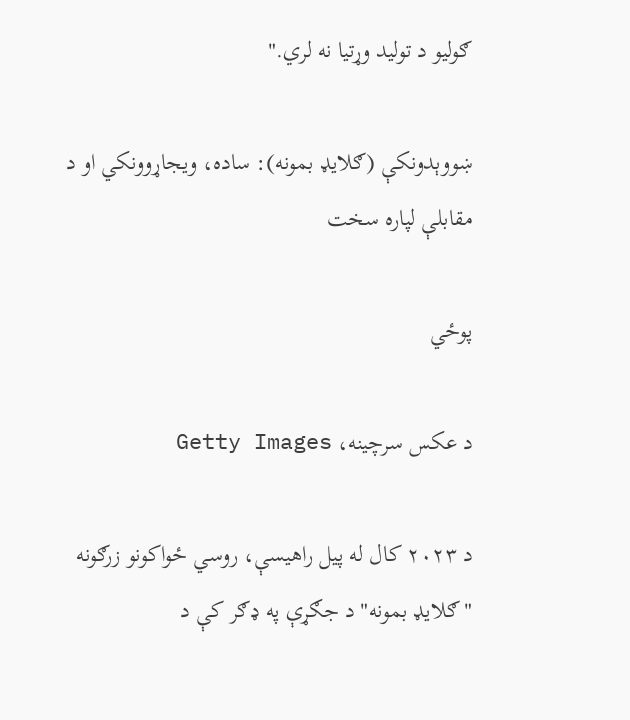ګولیو د تولید وړتیا نه لري."

ښووېدونکې (ګلایډ بمونه): ساده، ویجاړوونکي او د مقابلې لپاره سخت

پوځي

د عکس سرچینه، Getty Images

د ۲۰۲۳ کال له پیل راهیسې، روسي ځواکونو زرګونه "ګلایډ بمونه" د جګړې په ډګر کې د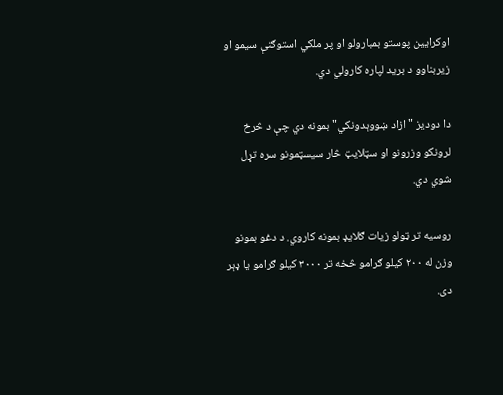اوکرایین پوستو بمبارولو او پر ملکي استوګنې سیمو او زیربناوو د برید لپاره کارولي دي.

دا دودیز "ازاد ښووېدونکي" بمونه دي چې د څرخ لرونکو وزرونو او سټلایټ څار سیسټمونو سره تړل شوي دي.

روسیه تر ټولو زیات ګلایډ بمونه کاروي. د دغو بمونو وزن له ۲۰۰ کیلو ګرامو څخه تر ۳۰۰۰ کیلو ګرامو یا ډېر دی.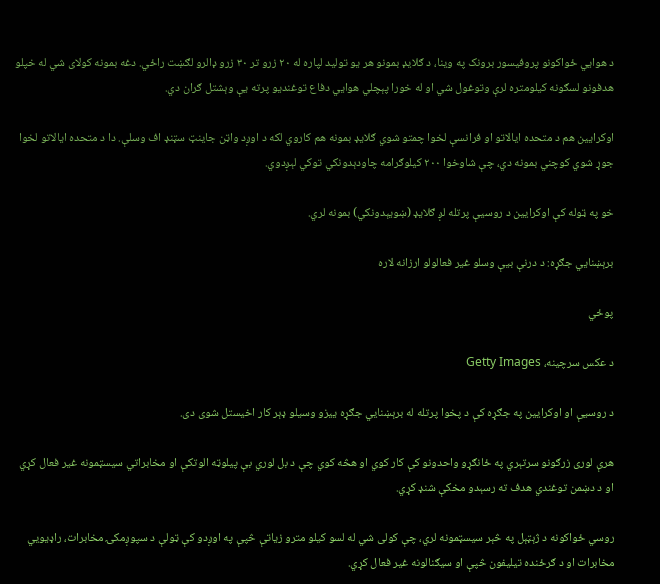د هوايي ځواکونو پروفیسور برونک په وینا، د ګلایډ بمونو هر یو تولید لپاره له ۲۰ زرو تر ۳۰ زرو ډالرو لګښت راځي. دغه بمونه کولای شي له خپلو هدفونو لسګونه کیلومتره لرې وتوغول شي او له خورا پېچلي هوایي دفاع توغندیو پرته یې وېشتل ګران دي.

اوکرایین هم د متحده ایالاتو او فرانسې لخوا چمتو شوي ګلایډ بمونه هم کاروي لکه د اوږد واټن جاینټ سټنډ اف وسلې. دا د متحده ایالاتو لخوا جوړ شوي کوچني بمونه دي، چې شاوخوا ۲۰۰ کیلوګرامه چاودېدونکي توکي لېږدوي.

خو په ټوله کې اوکرایین د روسیې پرتله لږ ګلایډ (ښویېدونکي) بمونه لري.

برېښنايي جګړه: د درنې بیې وسلو غیر فعالولو ارزانه لاره

پوځي

د عکس سرچینه، Getty Images

د روسیې او اوکرایین په جګړه کې د پخوا پرتله له برېښنايي جګړه ییزو وسیلو ډېر کار اخیستل شوی دی.

هرې لوری زرګونو سرتېري په ځانګړو واحدونو کې کار کوي او هڅه کوي چې د بل لوري بې پیلوټه الوتکې او مخابراتي سیسټمونه غیر فعال کړي او د دښمن توغندي هدف ته رسېدو مخکې شنډ کړي.

روسي ځواکونه د ژېټېل په څېر سیسټمونه لري، چې کولی شي له لسو کیلو مترو زیاتې څپې په اوږدو کې ټولې د سپوږمکۍ مخابرات، راډیويي مخابرات او د ګرځنده تیلیفون څپې او سیګنالونه غیر فعال کړي.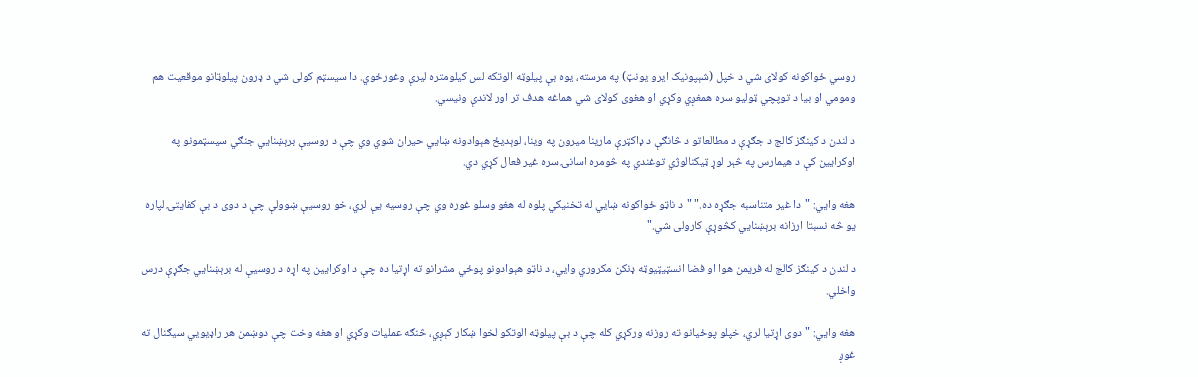روسي ځواکونه کولای شي د خپل (شېپونیک ایرو یونټ) په مرسته، یوه بې پیلوټه الوتکه لس کیلومتره لیرې وغورځوي. دا سیسټم کولی شي د ډرون پیلوټانو موقعیت هم ومومي او بیا د توپچي ټولیو سره همغږي وکړي او هغوی کولای شي هماغه هدف تر اور لاندې ونیسي.

د لندن د کینګز کالج د جګړې د مطالعاتو د څانګې د ډاکټرې مارینا میرون په وینا، لوېدیځ هېوادونه ښايي حیران شوي وي چې د روسیې برېښنایي جنګي سیسټمونو په اوکرایین کې د هیمارس په څېر لوړ ټیکنالوژي توغندي په څومره اسانۍ سره غیر فعال کړي دي.

هغه وايي: "دا غیر متناسبه جګړه ده." "د ناټو ځواکونه ښايي له تخنیکي پلوه له هغو وسلو غوره وي چې روسیه یې لري، خو روسیې ښوولې چې د دوی د بې کفایتۍ لپاره یو څه نسبتا ارزانه برېښنایي کڅوړې کارولی شي."

د لندن د کینګز کالج له فریمن هوا او فضا انسټیټیوټه ډنکن مکروري وايي، د ناټو هېوادونو پوځي مشرانو ته اړتیا ده چې د اوکرایین په اړه د روسیې له برېښنایي جګړې درس واخلي.

هغه وايي: "دوی اړتیا لري، خپلو پوځیانو ته روزنه ورکړي کله چې د بې پیلوټه الوتکو لخوا ښکار کېږي، څنګه عملیات وکړي او هغه وخت چې دوښمن هر راډیويي سیګنال ته غوږ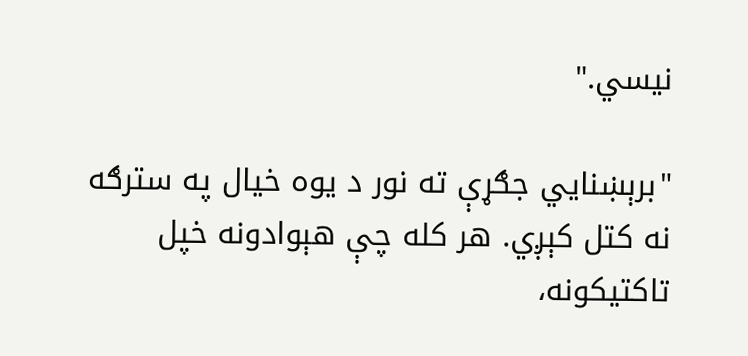نیسي."

"برېښنايي جګړې ته نور د یوه خیال په سترګه نه کتل کېږي. هر کله چې هېوادونه خپل تاکتیکونه،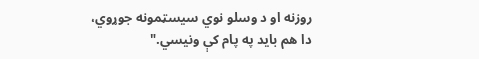روزنه او د وسلو نوي سیسټمونه جوړوي، دا هم باید په پام کې ونیسي."